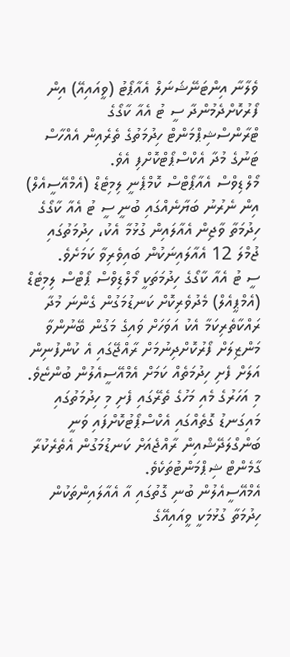ވެލާނާ އިންޓަނޭޝަނަލް އެއާޕޯޓު (ވީއައިއޭ) އިން ފޯރުކޮށްދެމުންދާ ސީ ޓު އެއާ ކާގޯގެ ޓްރާންސްޝިޕްމަންޓް ހިދުމަތުގެ ތެރެއިން އެއްހާސް ޓަނުގެ މުދާ އެކްސްޕޯޓްކޮށްފި އެވެ.
މޯލްޑިވްސް އެއާޕޯޓްސް ކޮމްޕެނީ ލިމިޓެޑް (އެމްއޭސީއެލް) އިން ނެރުނު ބަޔާނެއްގައި ބުނީ ސީ ޓު އެއާ ކާގޯގެ ހިދުމަތާ ވާޖިން އެއާލައިން ގުޅުމާ އެކު، ހިދުމަތުގައި ޖުމްލަ 12 އެއާލައިނަކުން ބައިވެރިވާ ކަމަށެވެ.
ސީ ޓު އެއާ ކާގޯގެ ހިދުމަތަކީ މޯލްޑިވްސް ޕޯޓްސް ލިމިޓެޑް (އެމްޕީއެލް) މެދުވެރިކޮށް ކަނޑުމަގުން ގެންނަ މުދާ ރައްކާތެރިކަމާ އެކު އަވަހަށް ވައިގެ މަގުން ބޭނުންވާ މަންޒިލަށް ފޯރުކޮށްދިނުމަށް ރާއްޖޭގައި އެ ކުންފުނިން އަލަށް ފެށި ހިދުމަތެއް ކަމަށް އެމްއޭސީއެލުން ބުންޏެވެ.
މި އަހަރުގެ މެއި މަހުގެ ތެރޭގައި ފެށި މި ހިދުމަތުގައި މައިގަނޑު ގޮތެއްގައި އެކްސްޕޯޓުކޮށްފައި ވަނީ ބަންގްލަދޭޝްއިން ރާއްޖެއަށް ކަނޑުމަގުން އެތެރެކުރާ ގާމެންޓް ޝިޕްމަންޓުތަކެވެ.
އެމްއޭސީއެލުން ބުނި ގޮތުގައި އާ އެއާލައިންތަކުން ހިދުމަތާ ގުޅުމަކީ ވީއައިއޭގެ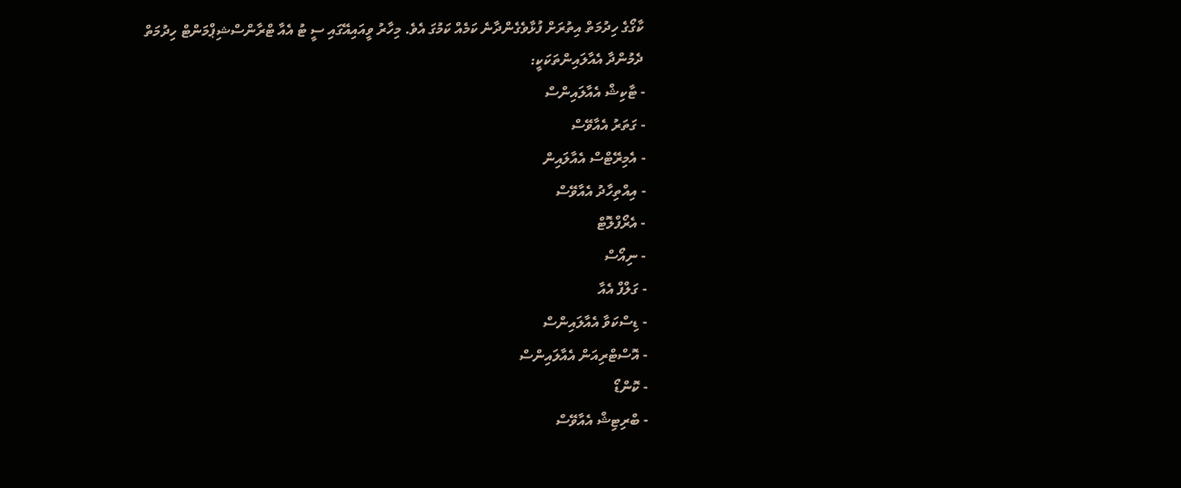ކާގޯގެ ހިދުމަތް އިތުރަށް ފުޅާވެގެންދާނެ ކަމެއް ކަމުގަ އެވެ. މިހާރު ވީއައިއޭގައި ސީ ޓު އެއާ ޓްރާންސްޝިޕްމަންޓް ހިދުމަތް ދެމުންދާ އެއާލައިންތަކަކީ:
- ޓާކިޝް އެއާލައިންސް
- ގަތަރު އެއާވޭސް
- އެމިރޭޓްސް އެއާލައިން
- އިއްތިހާދު އެއާވޭސް
- އެރޯފްލޮޓް
- ނިއޯސް
- ގަލްފް އެއާ
- ޑިސްކަވާ އެއާލައިންސް
- އޮސްޓްރިއަން އެއާލައިންސް
- ކޮންޑޯ
- ބްރިޓިޝް އެއާވޭސް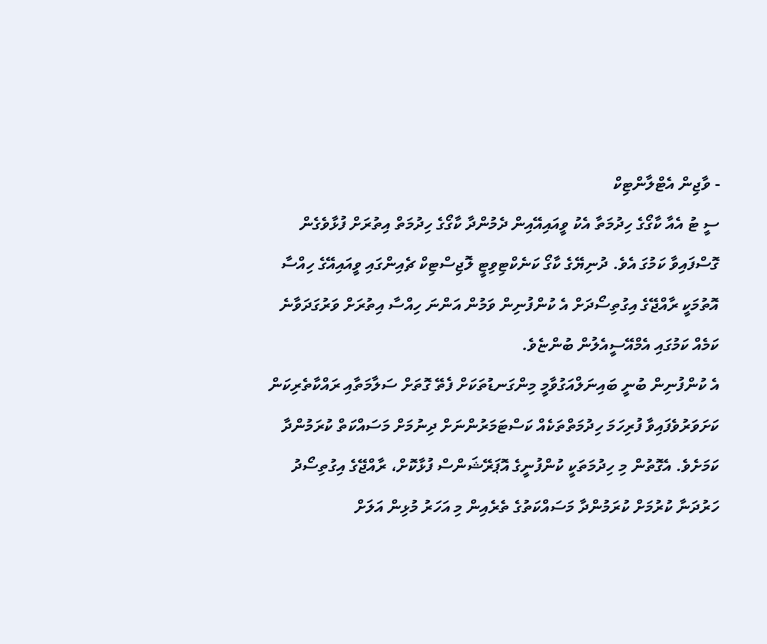- ވާޖިން އެޓްލާންޓިކް
ސީ ޓު އެއާ ކާގޯގެ ހިދުމަތާ އެކު ވީއައިއޭއިން ދެމުންދާ ކާގޯގެ ހިދުމަތް އިތުރަށް ފުޅާވެގެން ގޮސްފައިވާ ކަމުގަ އެވެ. ދުނިޔޭގެ ކާގޯ ކަނެކްޓިވިޓީ ލޮޖިސްޓިކް ޗެއިންގައި ވީއައިއޭގެ ހިއްސާ އޮތުމަކީ ރާއްޖޭގެ އިގުތިސޯދަށް އެ ކުންފުނިން ވަމުން އަންނަ ހިއްސާ އިތުރަށް ވަރުގަދަވާނެ ކަމެއް ކަމުގައި އެމްއޭސީއެލުން ބުންޏެވެ.
އެ ކުންފުނިން ބުނީ ބައިނަލްއަގުވާމީ މިންގަނޑުތަކަށް ފެތޭ ގޮތަށް ސަލާމަތާއި ރައްކާތެރިކަން ކަށަވަރުވެފައިވާ ފުރިހަމަ ހިދުމަތްތަކެއް ކަސްޓަމަރުންނަށް ދިނުމަށް މަސައްކަތް ކުރަމުންދާ ކަމަށެވެ. އެގޮތުން މި ހިދުމަތަކީ ކުންފުނީގެ އޮޕަރޭޝަންސް ފުޅާކޮށް، ރާއްޖޭގެ އިގުތިސޯދު ހަރުދަނާ ކުރުމަށް ކުރަމުންދާ މަސައްކަތުގެ ތެރެއިން މި އަހަރު މުޅިން އަލަށް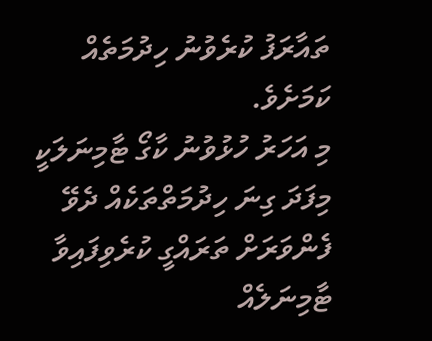ތައާރަފު ކުރެވުނު ހިދުމަތެއް ކަމަށެވެ.
މި އަހަރު ހުޅުވުނު ކާގޯ ޓާމިނަލަކީ މިފަދަ ގިނަ ހިދުމަތްތަކެއް ދެވޭ ފެންވަރަށް ތަރައްގީ ކުރެވިފައިވާ ޓާމިނަލެއް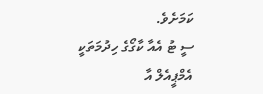ކަމަށެވެ.
ސީ ޓު އެއާ ކާގޯގެ ހިދުމަތަކީ އެމްޕީއެލް އާ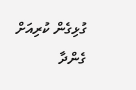ގުޅިގެން ކުރިއަށް ގެންދާ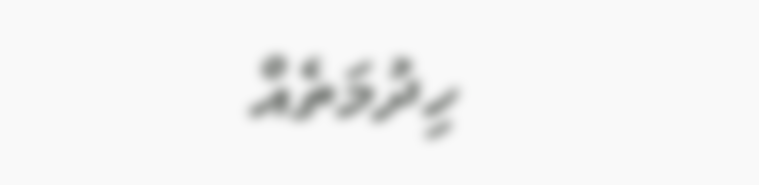ހިދުމަތެއް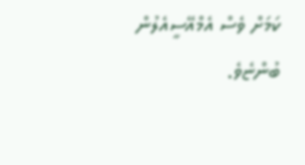ކަމަށް ވެސް އެމްއޭސީއެލުން ބުންޏެވެ.